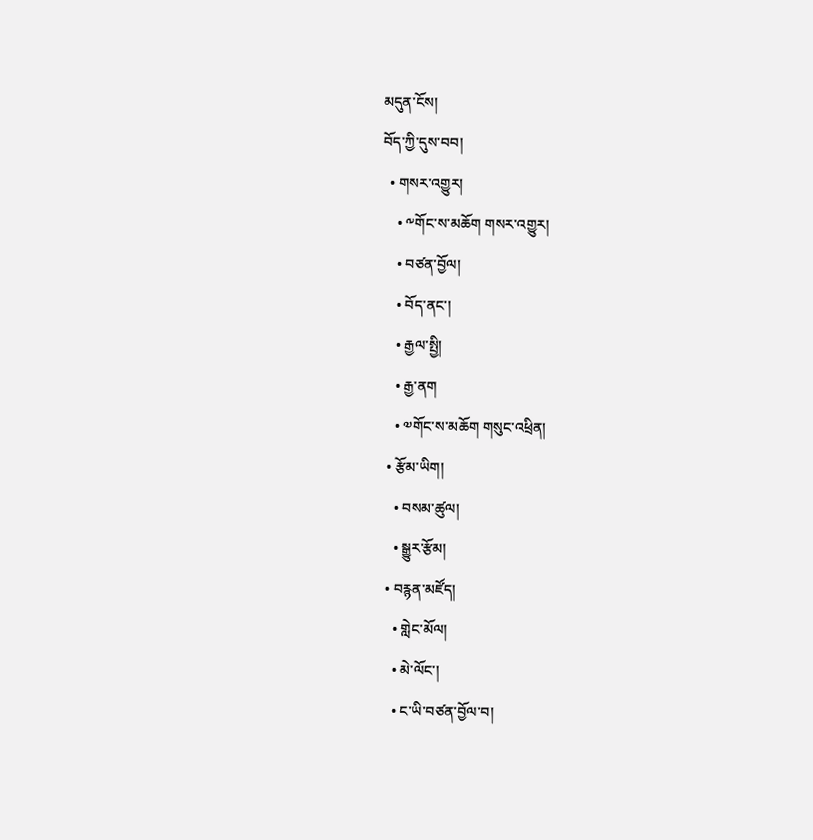མདུན་ངོས།
བོད་ཀྱི་དུས་བབ།
  • གསར་འགྱུར།
    • ༸གོང་ས་མཆོག གསར་འགྱུར།
    • བཙན་བྱོལ།
    • བོད་ནང་།
    • རྒྱལ་སྤྱི།
    • རྒྱ་ནག
    • ༧གོང་ས་མཆོག གསུང་འཕྲིན།
  • རྩོམ་ཡིག།
    • བསམ་ཚུལ།
    • སྒྱུར་རྩོམ།
  • བརྙན་མཛོད།
    • གླེང་མོལ།
    • མེ་ལོང་།
    • ང་ཡི་བཙན་བྱོལ་བ།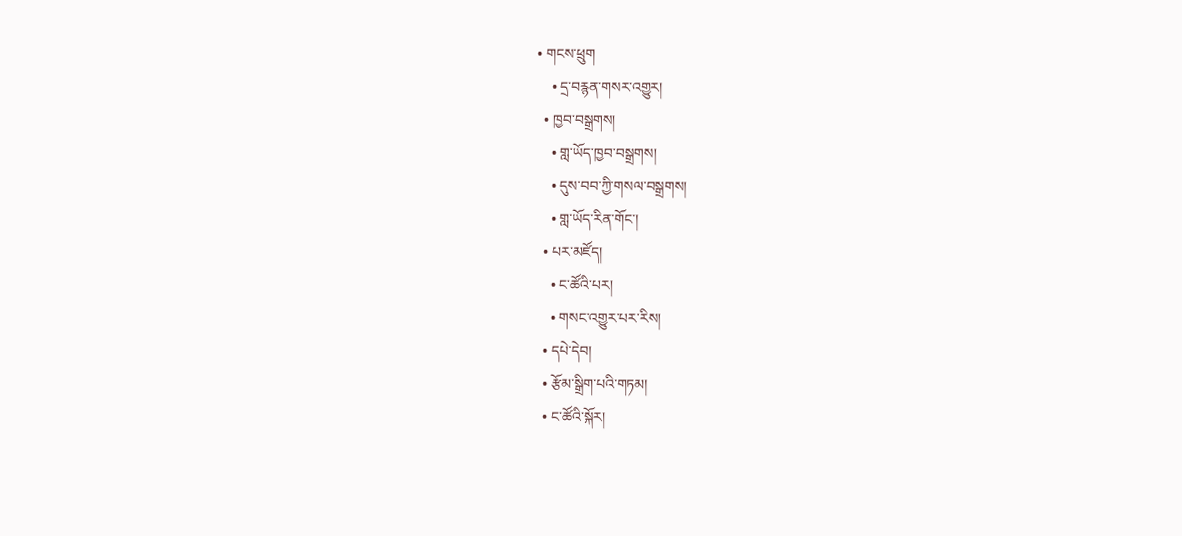• གངས་ཕྲུག
    • དྲ་བརྙན་གསར་འགྱུར།
  • ཁྱབ་བསྒྲགས།
    • གླ་ཡོད་ཁྱབ་བསྒྲགས།
    • དུས་བབ་ཀྱི་གསལ་བསྒྲགས།
    • གླ་ཡོད་རིན་གོང་།
  • པར་མཛོད།
    • ང་ཚོའི་པར།
    • གསང་འགྱུར་པར་རིས།
  • དཔེ་དེབ།
  • རྩོམ་སྒྲིག་པའི་གཏམ།
  • ང་ཚོའི་སྐོར།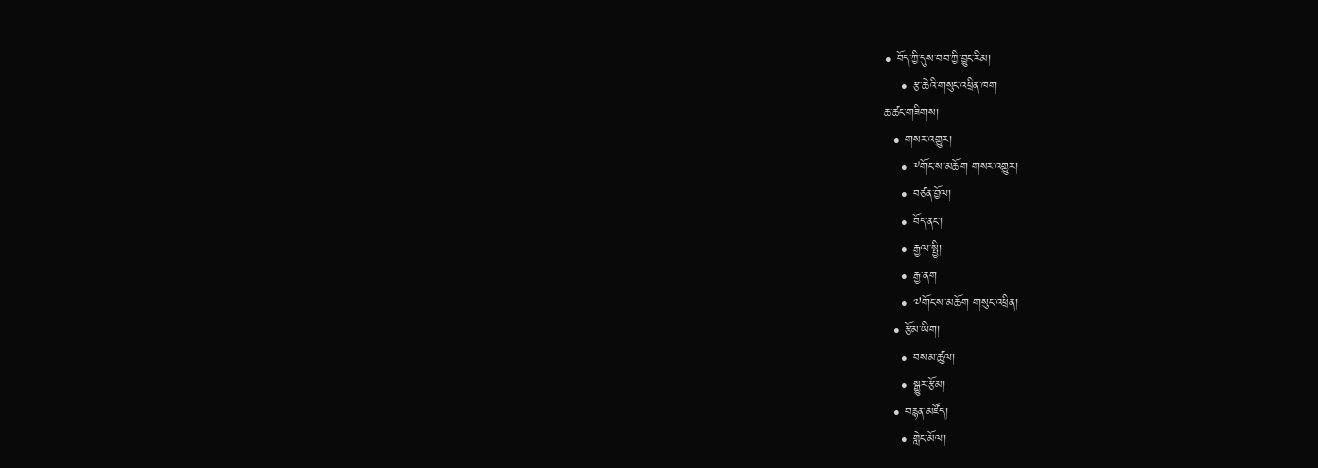• བོད་ཀྱི་དུས་བབ་ཀྱི་བྱུང་རིམ།
    • རྩ་ཆེའི་གསུང་འཕྲིན་ཁག
ཆ་ཚང་གཟིགས།
  • གསར་འགྱུར།
    • ༸གོང་ས་མཆོག གསར་འགྱུར།
    • བཙན་བྱོལ།
    • བོད་ནང་།
    • རྒྱལ་སྤྱི།
    • རྒྱ་ནག
    • ༧གོང་ས་མཆོག གསུང་འཕྲིན།
  • རྩོམ་ཡིག།
    • བསམ་ཚུལ།
    • སྒྱུར་རྩོམ།
  • བརྙན་མཛོད།
    • གླེང་མོལ།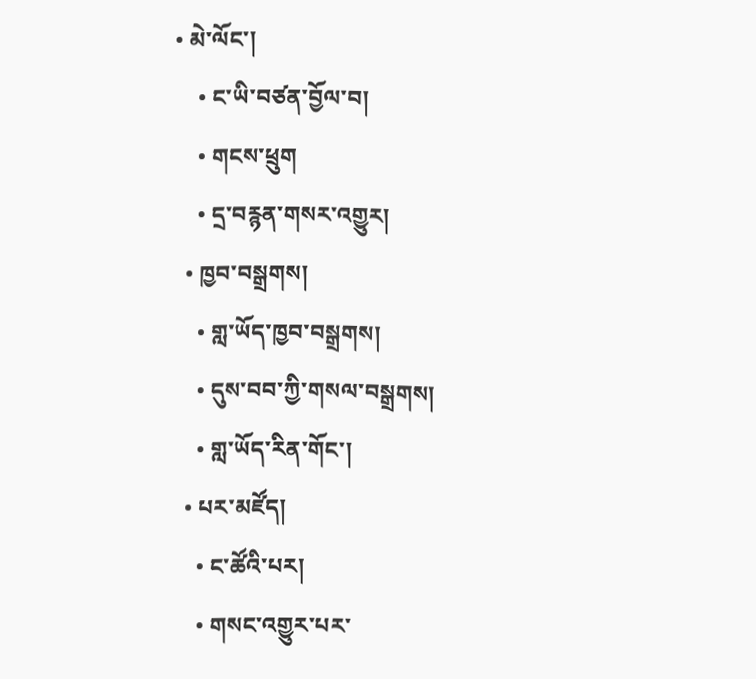• མེ་ལོང་།
    • ང་ཡི་བཙན་བྱོལ་བ།
    • གངས་ཕྲུག
    • དྲ་བརྙན་གསར་འགྱུར།
  • ཁྱབ་བསྒྲགས།
    • གླ་ཡོད་ཁྱབ་བསྒྲགས།
    • དུས་བབ་ཀྱི་གསལ་བསྒྲགས།
    • གླ་ཡོད་རིན་གོང་།
  • པར་མཛོད།
    • ང་ཚོའི་པར།
    • གསང་འགྱུར་པར་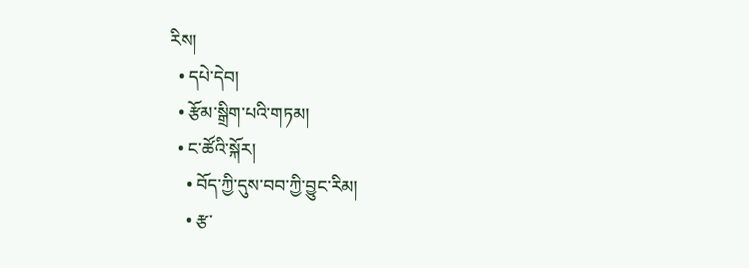རིས།
  • དཔེ་དེབ།
  • རྩོམ་སྒྲིག་པའི་གཏམ།
  • ང་ཚོའི་སྐོར།
    • བོད་ཀྱི་དུས་བབ་ཀྱི་བྱུང་རིམ།
    • རྩ་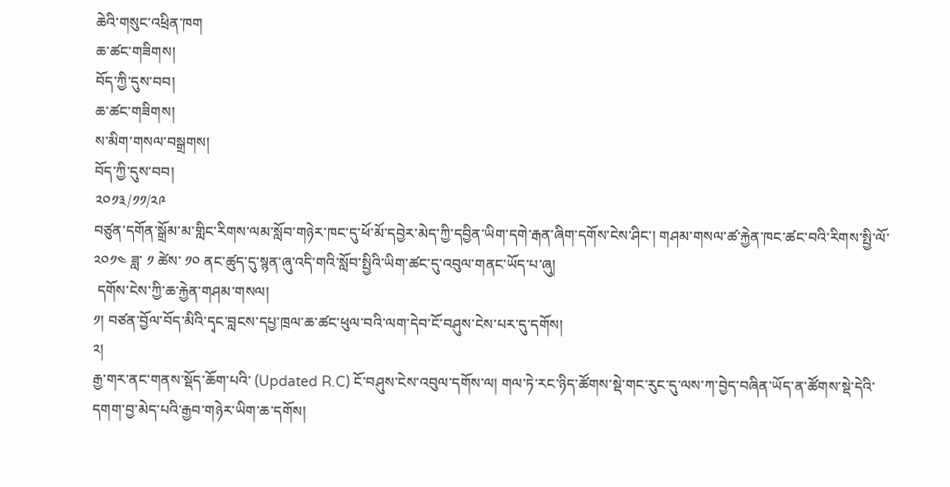ཆེའི་གསུང་འཕྲིན་ཁག
ཆ་ཚང་གཟིགས།
བོད་ཀྱི་དུས་བབ།
ཆ་ཚང་གཟིགས།
ས་མིག་གསལ་བསྒྲགས།
བོད་ཀྱི་དུས་བབ།
༢༠༡༣/༡༡/༢༩
བཙུན་དགོན་སྒྲོམ་མ་གླིང་རིགས་ལམ་སློབ་གཉེར་ཁང་དུ་ཕོ་མོ་དབྱེར་མེད་ཀྱི་དབྱིན་ཡིག་དགེ་རྒན་ཞིག་དགོས་ངེས་ཤིང་། གཤམ་གསལ་ཚ་རྐྱེན་ཁང་ཚང་བའི་རིགས་སྤྱི་ལོ་ ༢༠༡༤ ཟླ་ ༡ ཚེས་ ༡༠ ནང་ཚུད་དུ་སྙན་ཞུ་འདི་གའི་སློབ་སྤྱིའི་ཡིག་ཚང་དུ་འབུལ་གནང་ཡོད་པ་ཞུ།
 དགོས་ངེས་ཀྱི་ཆ་རྐྱེན་གཤམ་གསལ།
༡། བཙན་བྱོལ་བོད་མིའི་དྭང་བླངས་དཔྱ་ཁྲལ་ཆ་ཚང་ཕུལ་བའི་ལག་དེབ་ངོ་བཤུས་ངེས་པར་དུ་དགོས།
༢།
རྒྱ་གར་ནང་གནས་སྡོད་ཆོག་པའི་ (Updated R.C) ངོ་བཤུས་ངེས་འབུལ་དགོས་ལ། གལ་ཏེ་རང་ཉིད་ཚོགས་སྡེ་གང་རུང་དུ་ལས་ཀ་བྱེད་བཞིན་ཡོད་ན་ཚོགས་སྡེ་དེའི་དགག་བྱ་མེད་པའི་རྒྱབ་གཉེར་ཡིག་ཆ་དགོས།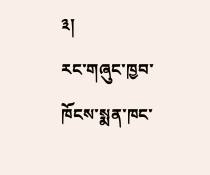༣།
རང་གཞུང་ཁྱབ་ཁོངས་སྨན་ཁང་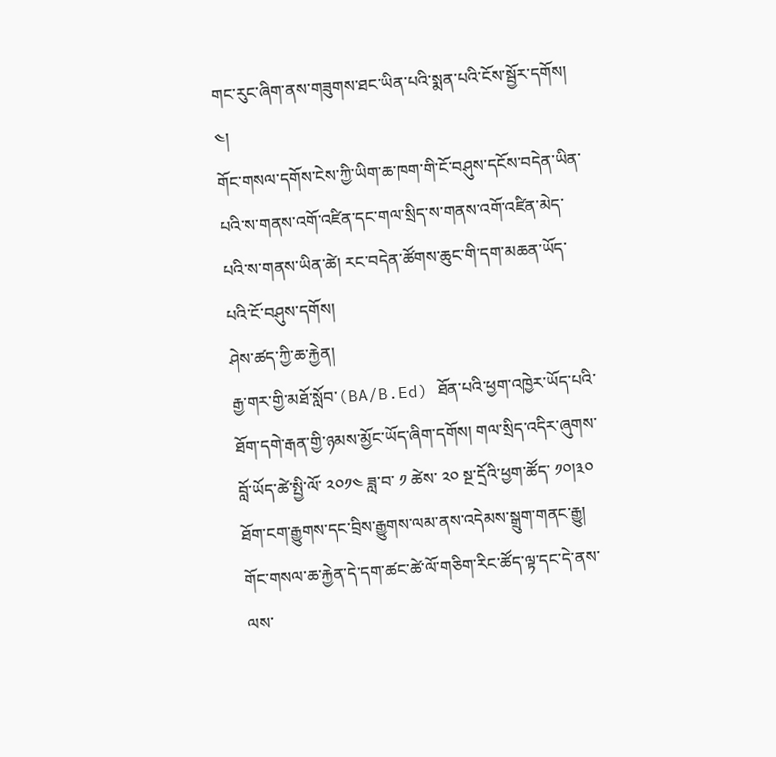གང་རུང་ཞིག་ནས་གཟུགས་ཐང་ཡིན་པའི་སྨན་པའི་ངོས་སྦྱོར་དགོས།
༤།
གོང་གསལ་དགོས་ངེས་ཀྱི་ཡིག་ཆ་ཁག་གི་ངོ་བཤུས་དངོས་བདེན་ཡིན་པའི་ས་གནས་འགོ་འཛིན་དང་གལ་སྲིད་ས་གནས་འགོ་འཛིན་མེད་པའི་ས་གནས་ཡིན་ཚེ། རང་བདེན་ཚོགས་ཆུང་གི་དག་མཆན་ཡོད་པའི་ངོ་བཤུས་དགོས།
ཤེས་ཚད་ཀྱི་ཆ་རྐྱེན།
རྒྱ་གར་གྱི་མཐོ་སློབ་(BA/B.Ed) ཐོན་པའི་ཕྱག་འཁྱེར་ཡོད་པའི་ཐོག་དགེ་རྒན་གྱི་ཉམས་མྱོང་ཡོད་ཞིག་དགོས། གལ་སྲིད་འདིར་ཞུགས་བློ་ཡོད་ཚེ་སྤྱི་ལོ་ ༢༠༡༤ ཟླ་བ་ ༡ ཚེས་ ༢༠ སྔ་དྲོའི་ཕྱག་ཚོད་ ༡༠།༣༠ ཐོག་ངག་རྒྱུགས་དང་བྲིས་རྒྱུགས་ལམ་ནས་འདེམས་སྒྲུག་གནང་རྒྱུ། གོང་གསལ་ཆ་རྐྱེན་དེ་དག་ཚང་ཚེ་ལོ་གཅིག་རིང་ཚོད་ལྟ་དང་དེ་ནས་ལས་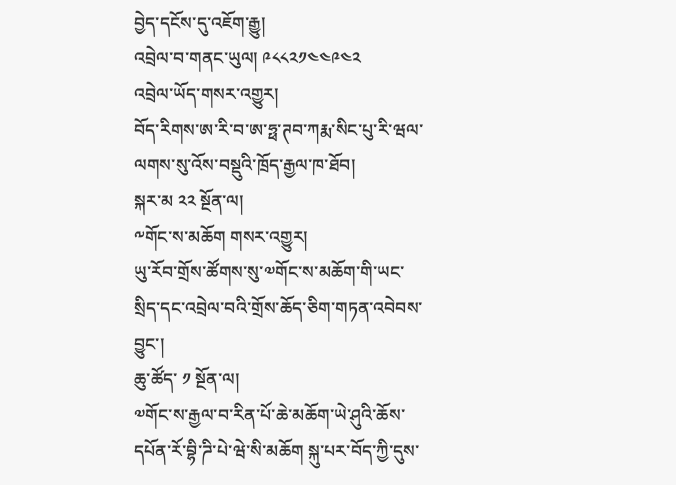བྱེད་དངོས་དུ་འཇོག་རྒྱུ།
འབྲེལ་བ་གནང་ཡུལ། ༩༨༨༢༡༤༤༩༤༢
འབྲེལ་ཡོད་གསར་འགྱུར།
བོད་རིགས་ཨ་རི་བ་ཨ་ཧྥ་ཊབ་ཀརྨ་སིང་པུ་རི་ཝལ་ལགས་སུ་འོས་བསྡུའི་ཁྲོད་རྒྱལ་ཁ་ཐོབ།
སྐར་མ ༢༢ སྔོན་ལ།
༸གོང་ས་མཆོག གསར་འགྱུར།
ཡུ་རོབ་གྲོས་ཚོགས་སུ་༧གོང་ས་མཆོག་གི་ཡང་སྲིད་དང་འབྲེལ་བའི་གྲོས་ཆོད་ཅིག་གཏན་འབེབས་བྱུང་།
ཆུ་ཚོད་ ༡ སྔོན་ལ།
༧གོང་ས་རྒྱལ་བ་རིན་པོ་ཆེ་མཆོག་ཡེ་ཤུའི་ཆོས་དཔོན་རོ་བྷི་ཌི་པེ་ཝེ་སི་མཆོག སྐུ་པར་བོད་ཀྱི་དུས་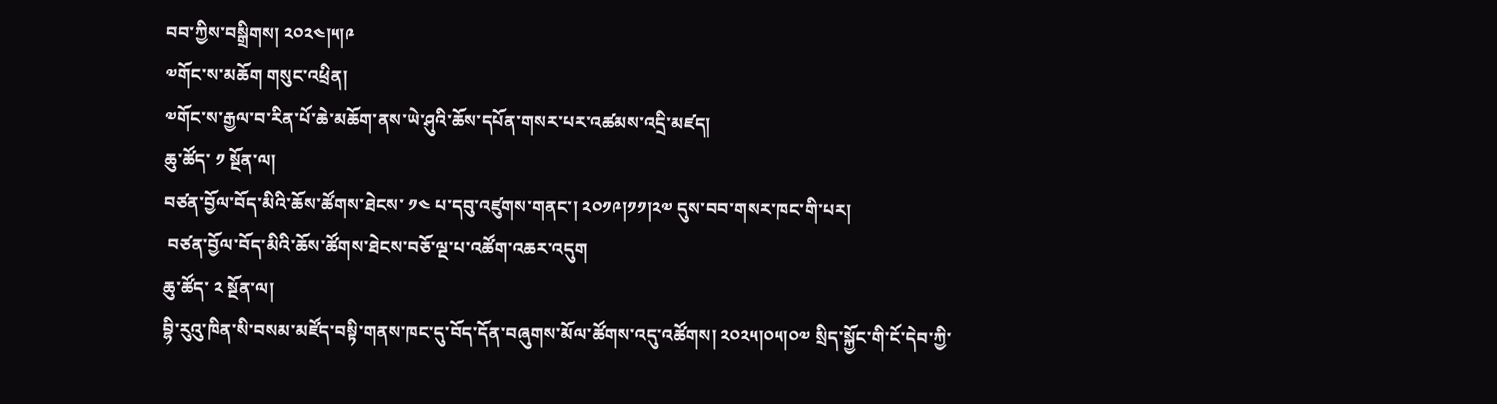བབ་ཀྱིས་བསྒྲིགས། ༢༠༢༤།༥།༩
༧གོང་ས་མཆོག གསུང་འཕྲིན།
༧གོང་ས་རྒྱལ་བ་རིན་པོ་ཆེ་མཆོག་ནས་ཡེ་ཤུའི་ཆོས་དཔོན་གསར་པར་འཚམས་འདྲི་མཛད།
ཆུ་ཚོད་ ༡ སྔོན་ལ།
བཙན་བྱོལ་བོད་མིའི་ཆོས་ཚོགས་ཐེངས་ ༡༤ པ་དབུ་འཛུགས་གནང་། ༢༠༡༩།༡༡།༢༧ དུས་བབ་གསར་ཁང་གི་པར།
 བཙན་བྱོལ་བོད་མིའི་ཆོས་ཚོགས་ཐེངས་བཅོ་ལྔ་པ་འཚོག་འཆར་འདུག
ཆུ་ཚོད་ ༢ སྔོན་ལ།
བྷི་རུའུ་ཁིན་སི་བསམ་མཛོད་བསྟི་གནས་ཁང་དུ་བོད་དོན་བཞུགས་མོལ་ཚོགས་འདུ་འཚོགས། ༢༠༢༥།༠༥།༠༧ སྲིད་སྐྱོང་གི་ངོ་དེབ་ཀྱི་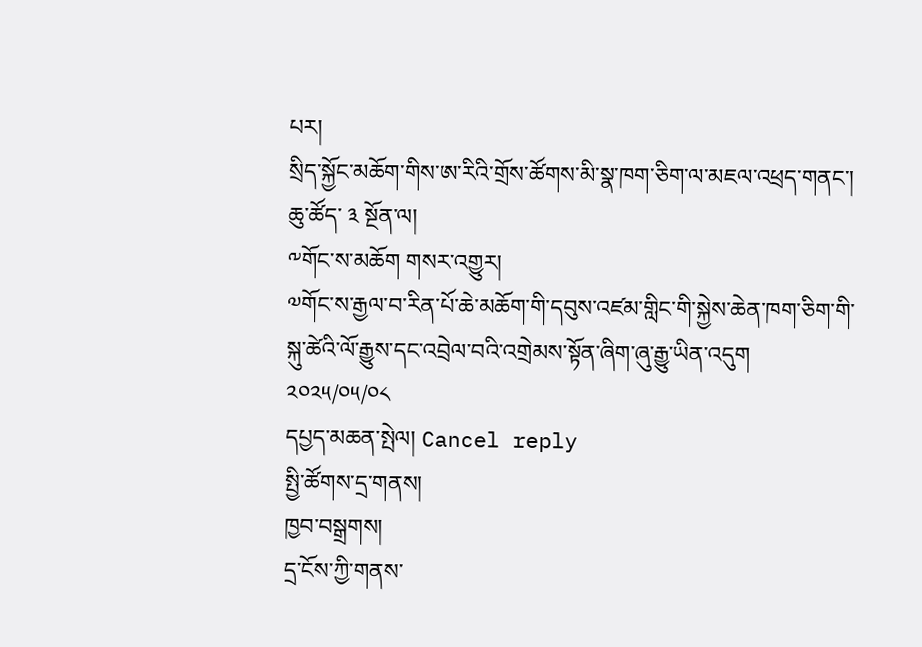པར།
སྲིད་སྐྱོང་མཆོག་གིས་ཨ་རིའི་གྲོས་ཚོགས་མི་སྣ་ཁག་ཅིག་ལ་མཇལ་འཕྲད་གནང་།
ཆུ་ཚོད་ ༣ སྔོན་ལ།
༸གོང་ས་མཆོག གསར་འགྱུར།
༧གོང་ས་རྒྱལ་བ་རིན་པོ་ཆེ་མཆོག་གི་དབུས་འཛམ་གླིང་གི་སྐྱེས་ཆེན་ཁག་ཅིག་གི་སྐུ་ཚེའི་ལོ་རྒྱུས་དང་འབྲེལ་བའི་འགྲེམས་སྟོན་ཞིག་ཞུ་རྒྱུ་ཡིན་འདུག
༢༠༢༥/༠༥/༠༨
དཔྱད་མཆན་སྤེལ། Cancel reply
སྤྱི་ཚོགས་དྲ་གནས།
ཁྱབ་བསྒྲགས།
དྲ་ངོས་ཀྱི་གནས་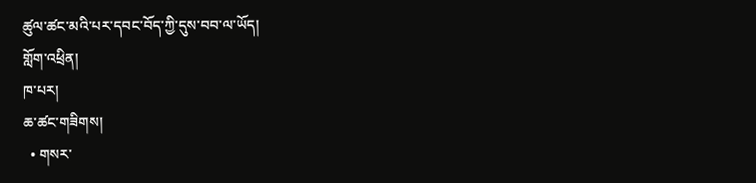ཚུལ་ཚང་མའི་པར་དབང་བོད་ཀྱི་དུས་བབ་ལ་ཡོད།
གློག་འཕྲིན།
ཁ་པར།
ཆ་ཚང་གཟིགས།
  • གསར་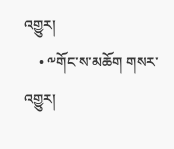འགྱུར།
    • ༸གོང་ས་མཆོག གསར་འགྱུར།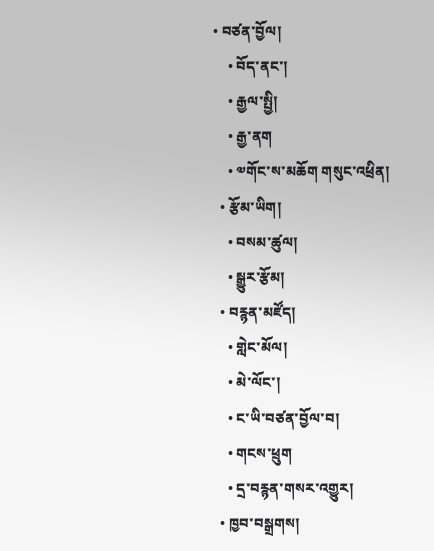• བཙན་བྱོལ།
    • བོད་ནང་།
    • རྒྱལ་སྤྱི།
    • རྒྱ་ནག
    • ༧གོང་ས་མཆོག གསུང་འཕྲིན།
  • རྩོམ་ཡིག།
    • བསམ་ཚུལ།
    • སྒྱུར་རྩོམ།
  • བརྙན་མཛོད།
    • གླེང་མོལ།
    • མེ་ལོང་།
    • ང་ཡི་བཙན་བྱོལ་བ།
    • གངས་ཕྲུག
    • དྲ་བརྙན་གསར་འགྱུར།
  • ཁྱབ་བསྒྲགས།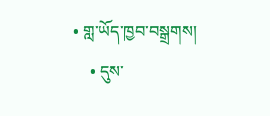• གླ་ཡོད་ཁྱབ་བསྒྲགས།
    • དུས་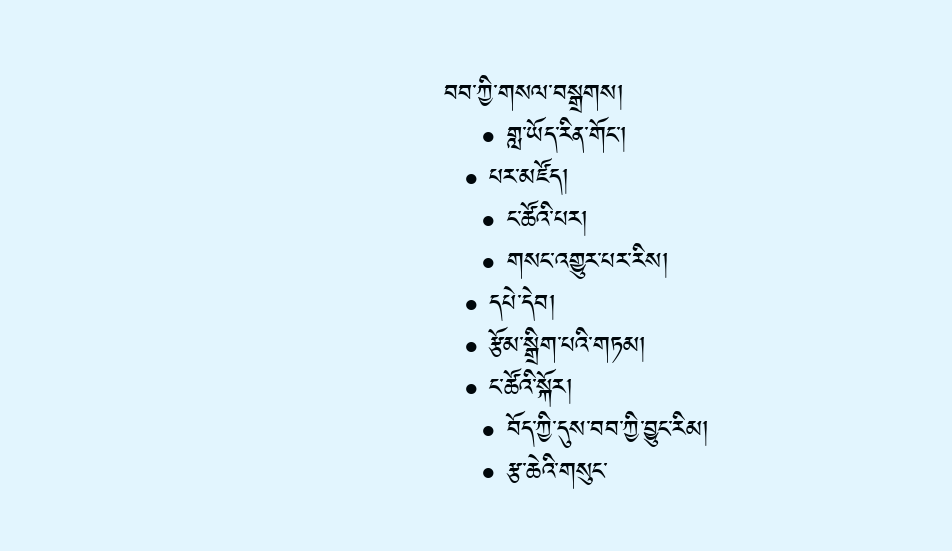བབ་ཀྱི་གསལ་བསྒྲགས།
    • གླ་ཡོད་རིན་གོང་།
  • པར་མཛོད།
    • ང་ཚོའི་པར།
    • གསང་འགྱུར་པར་རིས།
  • དཔེ་དེབ།
  • རྩོམ་སྒྲིག་པའི་གཏམ།
  • ང་ཚོའི་སྐོར།
    • བོད་ཀྱི་དུས་བབ་ཀྱི་བྱུང་རིམ།
    • རྩ་ཆེའི་གསུང་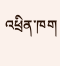འཕྲིན་ཁག